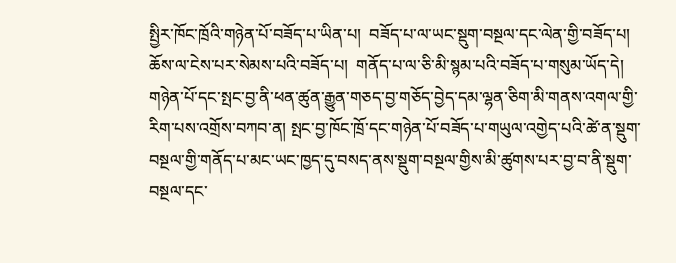སྤྱིར་ཁོང་ཁྲོའི་གཉེན་པོ་བཟོད་པ་ཡིན་པ།  བཟོད་པ་ལ་ཡང་སྡུག་བསྔལ་དང་ལེན་གྱི་བཟོད་པ།  ཆོས་ལ་ངེས་པར་སེམས་པའི་བཟོད་པ།  གནོད་པ་ལ་ཅི་མི་སྙམ་པའི་བཟོད་པ་གསུམ་ཡོད་དེ། གཉེན་པོ་དང་སྤང་བྱ་ནི་ཕན་ཚུན་རྒྱུན་གཅད་བྱ་གཅོད་བྱེད་དམ་ལྷན་ཅིག་མི་གནས་འགལ་གྱི་རིག་པས་འགྲོས་བཀབ་ན། སྤང་བྱ་ཁོང་ཁྲོ་དང་གཉེན་པོ་བཟོད་པ་གཡུལ་འགྱེད་པའི་ཚེ་ན་སྡུག་བསྔལ་གྱི་གནོད་པ་མང་ཡང་ཁྱད་དུ་བསད་ནས་སྡུག་བསྔལ་གྱིས་མི་ཚུགས་པར་བྱ་བ་ནི་སྡུག་བསྔལ་དང་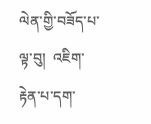ལེན་གྱི་བཟོད་པ་ལྟ་བུ།  འཇིག་རྟེན་པ་དག་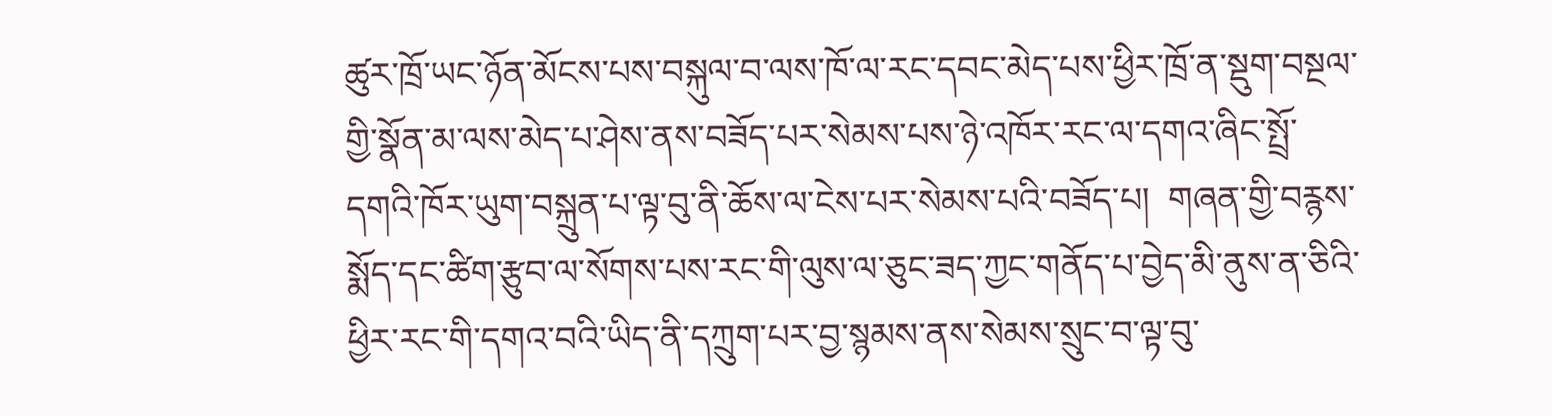ཚུར་ཁྲོ་ཡང་ཉོན་མོངས་པས་བསྐུལ་བ་ལས་ཁོ་ལ་རང་དབང་མེད་པས་ཕྱིར་ཁྲོ་ན་སྡུག་བསྔལ་གྱི་སྣོན་མ་ལས་མེད་པ་ཤེས་ནས་བཟོད་པར་སེམས་པས་ཉེ་འཁོར་རང་ལ་དགའ་ཞིང་སྤྲོ་དགའི་ཁོར་ཡུག་བསྐྲུན་པ་ལྟ་བུ་ནི་ཆོས་ལ་ངེས་པར་སེམས་པའི་བཟོད་པ།  གཞན་གྱི་བརྙས་སྨོད་དང་ཚིག་རྩུབ་ལ་སོགས་པས་རང་གི་ལུས་ལ་ཅུང་ཟད་ཀྱང་གནོད་པ་བྱེད་མི་ནུས་ན་ཅིའི་ཕྱིར་རང་གི་དགའ་བའི་ཡིད་ནི་དཀྲུག་པར་བྱ་སྙམས་ནས་སེམས་སྲུང་བ་ལྟ་བུ་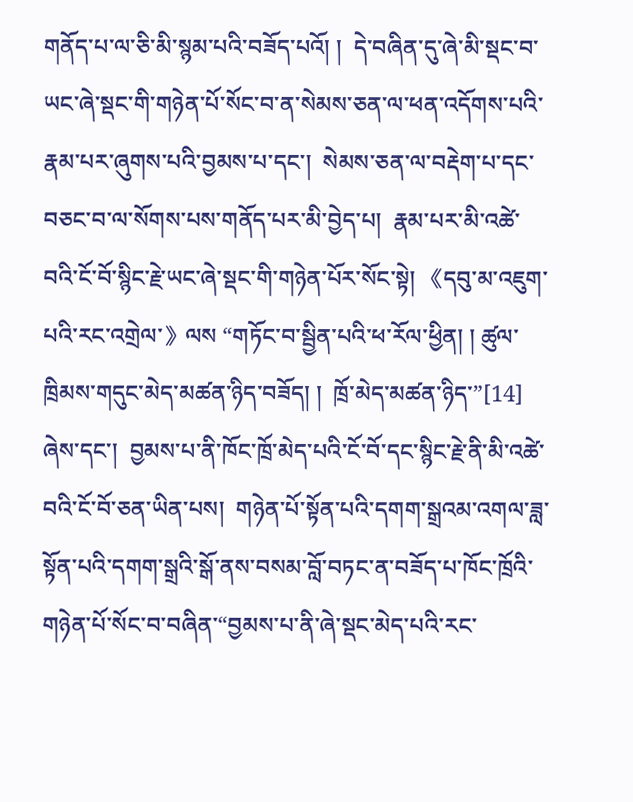གནོད་པ་ལ་ཅི་མི་སྙམ་པའི་བཟོད་པའོ། །  དེ་བཞིན་དུ་ཞེ་མི་སྡང་བ་ཡང་ཞེ་སྡང་གི་གཉེན་པོ་སོང་བ་ན་སེམས་ཅན་ལ་ཕན་འདོགས་པའི་རྣམ་པར་ཞུགས་པའི་བྱམས་པ་དང་།  སེམས་ཅན་ལ་བརྡེག་པ་དང་བཅང་བ་ལ་སོགས་པས་གནོད་པར་མི་བྱེད་པ།  རྣམ་པར་མི་འཚེ་བའི་ངོ་བོ་སྙིང་རྗེ་ཡང་ཞེ་སྡང་གི་གཉེན་པོར་སོང་སྟེ། 《དབུ་མ་འཇུག་པའི་རང་འགྲེལ་》ལས “གཏོང་བ་སྦྱིན་པའི་ཕ་རོལ་ཕྱིན། ། ཚུལ་ཁྲིམས་གདུང་མེད་མཚན་ཉིད་བཟོད། །  ཁྲོ་མེད་མཚན་ཉིད་”[14] ཞེས་དང་།  བྱམས་པ་ནི་ཁོང་ཁྲོ་མེད་པའི་ངོ་བོ་དང་སྙིང་རྗེ་ནི་མི་འཚེ་བའི་ངོ་བོ་ཅན་ཡིན་པས།  གཉེན་པོ་སྟོན་པའི་དགག་སྒྲའམ་འགལ་ཟླ་སྟོན་པའི་དགག་སྒྲའི་སྒོ་ནས་བསམ་བློ་བཏང་ན་བཟོད་པ་ཁོང་ཁྲོའི་གཉེན་པོ་སོང་བ་བཞིན་“བྱམས་པ་ནི་ཞེ་སྡང་མེད་པའི་རང་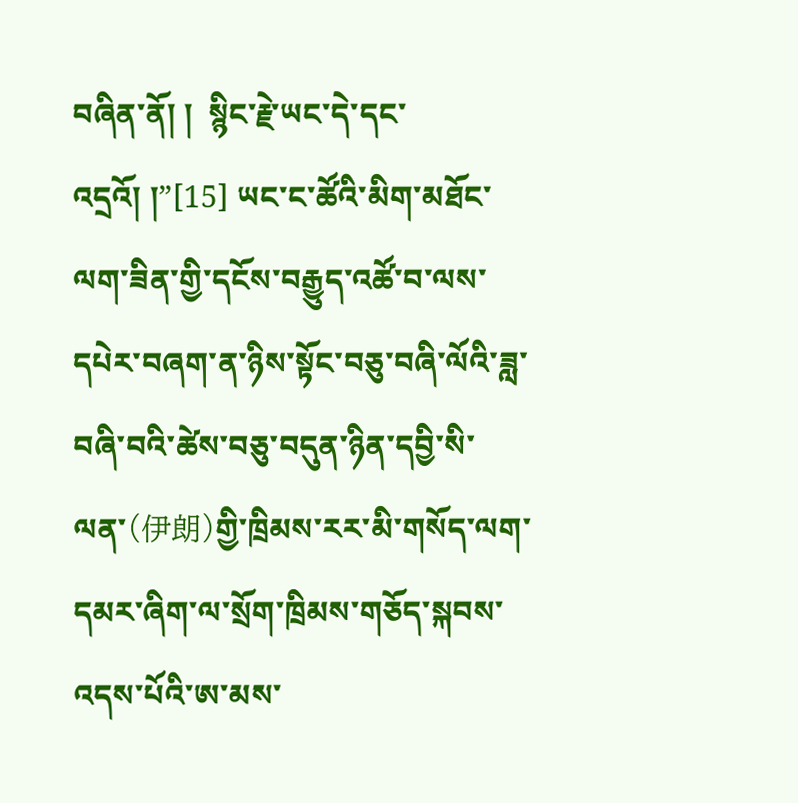བཞིན་ནོ། །  སྙིང་རྗེ་ཡང་དེ་དང་འདྲའོ། །”[15] ཡང་ང་ཚོའི་མིག་མཐོང་ལག་ཟིན་གྱི་དངོས་བརྒྱུད་འཚོ་བ་ལས་དཔེར་བཞག་ན་ཉིས་སྟོང་བཅུ་བཞི་ལོའི་ཟླ་བཞི་བའི་ཚེས་བཅུ་བདུན་ཉིན་དབྱི་སི་ལན་(伊朗)གྱི་ཁྲིམས་རར་མི་གསོད་ལག་དམར་ཞིག་ལ་སྲོག་ཁྲིམས་གཅོད་སྐབས་འདས་པོའི་ཨ་མས་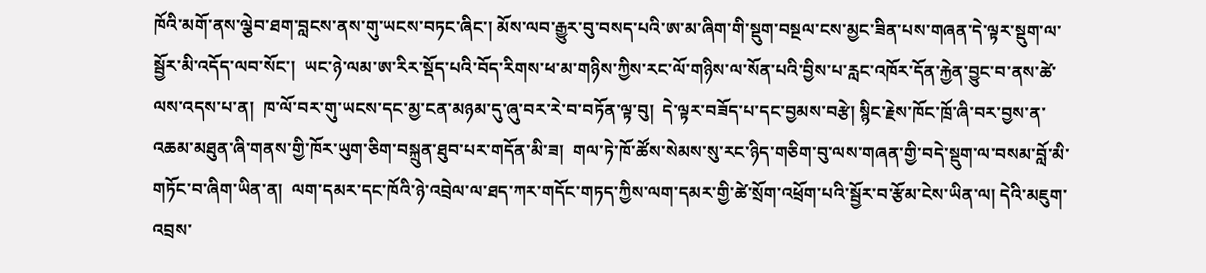ཁོའི་མགོ་ནས་ལྕེབ་ཐག་བླངས་ནས་གུ་ཡངས་བཏང་ཞིང་། མོས་ལབ་རྒྱུར་བུ་བསད་པའི་ཨ་མ་ཞིག་གི་སྡུག་བསྔལ་ངས་མྱང་ཟིན་པས་གཞན་དེ་ལྟར་སྡུག་ལ་སྦྱོར་མི་འདོད་ལབ་སོང་།  ཡང་ཉེ་ལམ་ཨ་རིར་སྡོད་པའི་བོད་རིགས་ཕ་མ་གཉིས་ཀྱིས་རང་ལོ་གཉིས་ལ་སོན་པའི་བྱིས་པ་རླང་འཁོར་དོན་རྐྱེན་བྱུང་བ་ནས་ཚེ་ལས་འདས་པ་ན།  ཁ་ལོ་བར་གུ་ཡངས་དང་མྱ་ངན་མཉམ་དུ་ཞུ་བར་རེ་བ་བཏོན་ལྟ་བུ།  དེ་ལྟར་བཟོད་པ་དང་བྱམས་བརྩེ། སྙིང་རྗེས་ཁོང་ཁྲོ་ཞི་བར་བྱས་ན་འཆམ་མཐུན་ཞི་གནས་གྱི་ཁོར་ཡུག་ཅིག་བསྐྲུན་ཐུབ་པར་གདོན་མི་ཟ།  གལ་ཏེ་ཁོ་ཚོས་སེམས་སུ་རང་ཉིད་གཅིག་བུ་ལས་གཞན་གྱི་བདེ་སྡུག་ལ་བསམ་བློ་མི་གཏོང་བ་ཞིག་ཡིན་ན།  ལག་དམར་དང་ཁོའི་ཉེ་འབྲེལ་ལ་ཐད་ཀར་གདོང་གཏད་ཀྱིས་ལག་དམར་གྱི་ཚེ་སྲོག་འཕྲོག་པའི་སྦྱོར་བ་རྩོམ་ངེས་ཡིན་ལ། དེའི་མཇུག་འབྲས་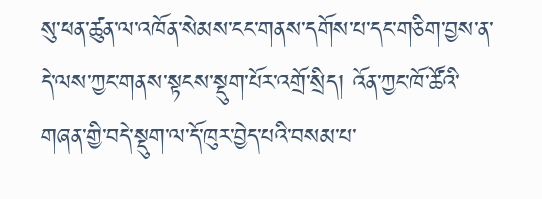སུ་ཕན་ཚུན་ལ་འཁོན་སེམས་ངང་གནས་དགོས་པ་དང་གཅིག་བྱས་ན་དེ་ལས་ཀྱང་གནས་སྟངས་སྡུག་པོར་འགྲོ་སྲིད། འོན་ཀྱང་ཁོ་ཚོའི་གཞན་གྱི་བདེ་སྡུག་ལ་དོ་ཁུར་བྱེད་པའི་བསམ་པ་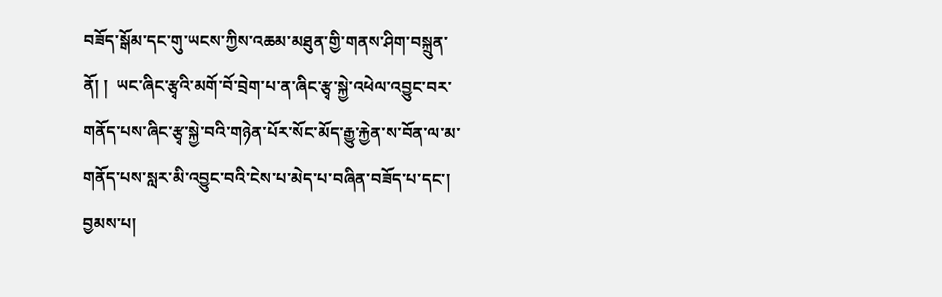བཟོད་སྒོམ་དང་གུ་ཡངས་ཀྱིས་འཆམ་མཐུན་གྱི་གནས་ཤིག་བསྐྲུན་ནོ། །  ཡང་ཞིང་རྩྭའི་མགོ་བོ་བྲེག་པ་ན་ཞིང་རྩྭ་སྐྱེ་འཕེལ་འབྱུང་བར་གནོད་པས་ཞིང་རྩྭ་སྐྱེ་བའི་གཉེན་པོར་སོང་མོད་རྒྱུ་རྐྱེན་ས་བོན་ལ་མ་གནོད་པས་སླར་མི་འབྱུང་བའི་ངེས་པ་མེད་པ་བཞིན་བཟོད་པ་དང་།  བྱམས་པ།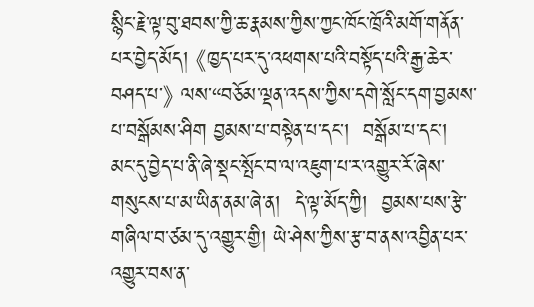སྙིང་རྗེ་ལྟ་བུ་ཐབས་ཀྱི་ཆ་རྣམས་ཀྱིས་ཀྱང་ཁོང་ཁྲོའི་མགོ་གནོན་པར་བྱེད་མོད། 《ཁྱད་པར་དུ་འཕགས་པའི་བསྟོད་པའི་རྒྱ་ཆེར་བཤད་པ་》 ལས་“བཅོམ་ལྡན་འདས་ཀྱིས་དགེ་སློང་དག་བྱམས་པ་བསྒོམས་ཤིག བྱམས་པ་བསྟེན་པ་དང་།  བསྒོམ་པ་དང་།  མང་དུ་བྱེད་པ་ནི་ཞེ་སྡང་སྤོང་བ་ལ་འཇུག་པ་ར་འགྱུར་རོ་ཞེས་གསུངས་པ་མ་ཡིན་ནམ་ཞེ་ན།  དེ་ལྟ་མོད་ཀྱི།  བྱམས་པས་རྩེ་གཞིལ་བ་ཙམ་དུ་འགྱུར་གྱི། ཡེ་ཤེས་ཀྱིས་རྩ་བ་ནས་འབྱིན་པར་འགྱུར་བས་ན་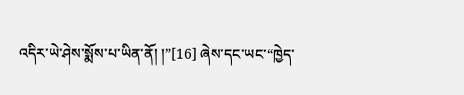འདིར་ཡེ་ཤེས་སྨོས་པ་ཡིན་ནོ། །”[16] ཞེས་དང་ཡང་“ཁྱེད་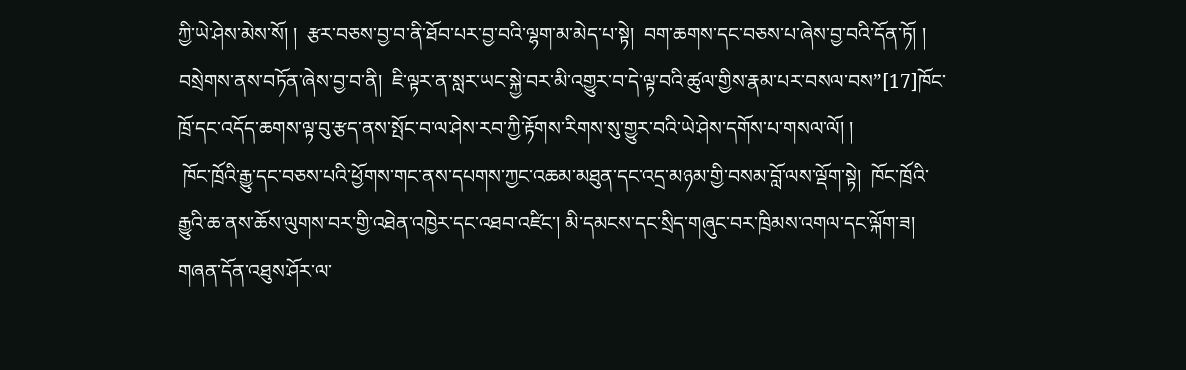ཀྱི་ཡེ་ཤེས་མེས་སོ། །  རྩར་བཅས་བྱ་བ་ནི་ཐོབ་པར་བྱ་བའི་ལྷག་མ་མེད་པ་སྟེ།  བག་ཆགས་དང་བཅས་པ་ཞེས་བྱ་བའི་དོན་ཏོ། །  བསྲེགས་ནས་བཏོན་ཞེས་བྱ་བ་ནི།  ཇི་ལྟར་ན་སླར་ཡང་སྐྱེ་བར་མི་འགྱུར་བ་དེ་ལྟ་བའི་ཚུལ་གྱིས་རྣམ་པར་བསལ་བས”[17]ཁོང་ཁྲོ་དང་འདོད་ཆགས་ལྟ་བུ་རྩད་ནས་སྤོང་བ་ལ་ཤེས་རབ་ཀྱི་རྟོགས་རིགས་སུ་གྱུར་བའི་ཡེ་ཤེས་དགོས་པ་གསལ་ལོ། །
 ཁོང་ཁྲོའི་རྒྱུ་དང་བཅས་པའི་ཕྱོགས་གང་ནས་དཔགས་ཀྱང་འཆམ་མཐུན་དང་འདྲ་མཉམ་གྱི་བསམ་བློ་ལས་ལྡོག་སྟེ།  ཁོང་ཁྲོའི་རྒྱུའི་ཆ་ནས་ཆོས་ལུགས་བར་གྱི་འཐེན་འཁྱེར་དང་འཐབ་འཛིང་། མི་དམངས་དང་སྲིད་གཞུང་བར་ཁྲིམས་འགལ་དང་ལྐོག་ཟ། གཞན་དོན་འཐུས་ཤོར་ལ་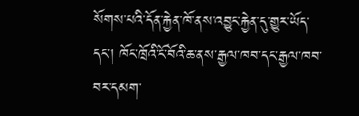སོགས་པའི་དོན་རྐྱེན་ཁོ་ནས་འབྱུང་རྐྱེན་དུ་གྱུར་ཡོད་དང་། ཁོང་ཁྲོའི་ངོ་བོའི་ཆ་ནས་རྒྱལ་ཁབ་དང་རྒྱལ་ཁབ་བར་དམག་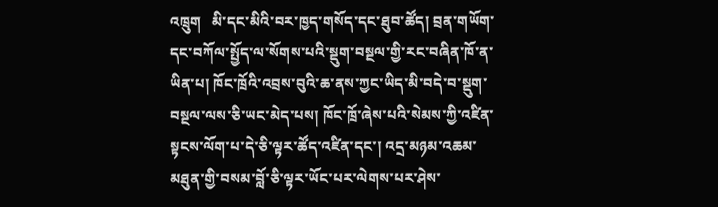འཁྲུག   མི་དང་མིའི་བར་ཁྱད་གསོད་དང་ཐུབ་ཚོད། བྲན་གཡོག་དང་བཀོལ་སྤྱོད་ལ་སོགས་པའི་སྡུག་བསྔལ་གྱི་རང་བཞིན་ཁོ་ན་ཡིན་པ། ཁོང་ཁྲོའི་འབྲས་བུའི་ཆ་ནས་ཀྱང་ཡིད་མི་བདེ་བ་སྡུག་བསྔལ་ལས་ཅི་ཡང་མེད་པས། ཁོང་ཁྲོ་ཞེས་པའི་སེམས་ཀྱི་འཛིན་སྟངས་ལོག་པ་དེ་ཅི་ལྟར་ཚོད་འཛིན་དང་། འདྲ་མཉམ་འཆམ་མཐུན་གྱི་བསམ་བློ་ཅི་ལྟར་ཡོང་པར་ལེགས་པར་ཤེས་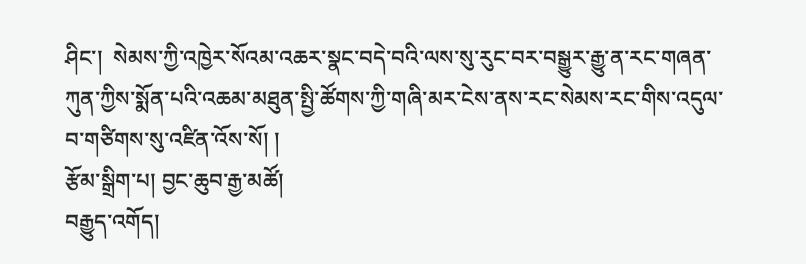ཤིང་།  སེམས་ཀྱི་འཁྱེར་སོའམ་འཆར་སྣང་བདེ་བའི་ལས་སུ་རུང་བར་བསྒྱུར་རྒྱུ་ན་རང་གཞན་ཀུན་ཀྱིས་སྨོན་པའི་འཆམ་མཐུན་སྤྱི་ཚོགས་ཀྱི་གཞི་མར་ངེས་ནས་རང་སེམས་རང་གིས་འདུལ་བ་གཙིགས་སུ་འཛིན་འོས་སོ། །
རྩོམ་སྒྲིག་པ། བྱང་ཆུབ་རྒྱ་མཚོ།
བརྒྱུད་འགོད།